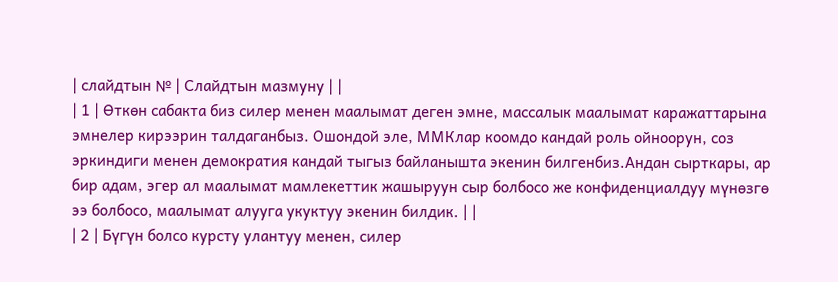| слайдтын № | Слайдтын мазмуну | |
| 1 | Өткөн сабакта биз силер менен маалымат деген эмне, массалык маалымат каражаттарына эмнелер кирээрин талдаганбыз. Ошондой эле, ММКлар коомдо кандай роль ойноорун, соз эркиндиги менен демократия кандай тыгыз байланышта экенин билгенбиз.Андан сырткары, ар бир адам, эгер ал маалымат мамлекеттик жашыруун сыр болбосо же конфиденциалдуу мүнөзгө ээ болбосо, маалымат алууга укуктуу экенин билдик. | |
| 2 | Бүгүн болсо курсту улантуу менен, силер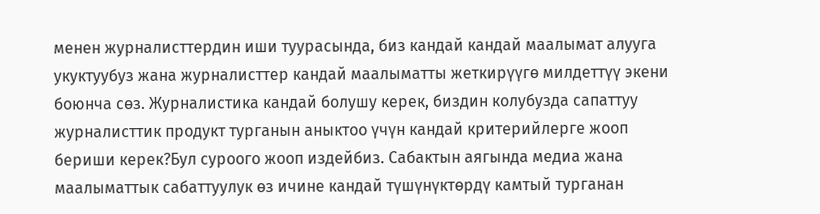менен журналисттердин иши туурасында, биз кандай кандай маалымат алууга укуктуубуз жана журналисттер кандай маалыматты жеткирүүгө милдеттүү экени боюнча сөз. Журналистика кандай болушу керек, биздин колубузда сапаттуу журналисттик продукт турганын аныктоо үчүн кандай критерийлерге жооп бериши керек?Бул суроого жооп издейбиз. Сабактын аягында медиа жана маалыматтык сабаттуулук өз ичине кандай түшүнүктөрдү камтый турганан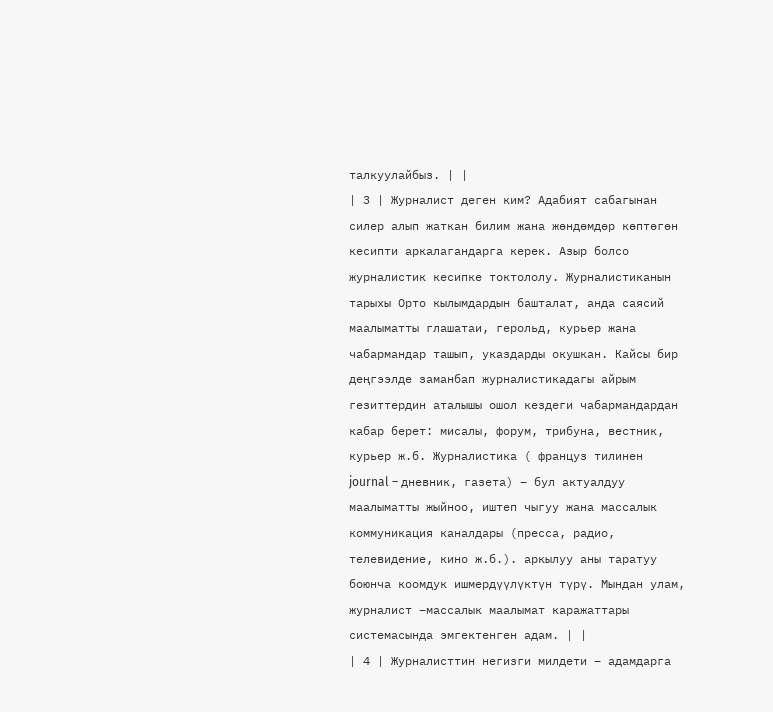талкуулайбыз. | |
| 3 | Журналист деген ким? Адабият сабагынан силер алып жаткан билим жана жөндөмдөр көптөгөн кесипти аркалагандарга керек. Азыр болсо журналистик кесипке токтололу. Журналистиканын тарыхы Орто кылымдардын башталат, анда саясий маалыматты глашатаи, герольд, курьер жана чабармандар ташып, указдарды окушкан. Кайсы бир деңгээлде заманбап журналистикадагы айрым гезиттердин аталышы ошол кездеги чабармандардан кабар берет: мисалы, форум, трибуна, вестник, курьер ж.б. Журналистика ( француз тилинен journal – дневник, газета) – бул актуалдуу маалыматты жыйноо, иштеп чыгуу жана массалык коммуникация каналдары (пресса, радио, телевидение, кино ж.б.). аркылуу аны таратуу боюнча коомдук ишмердүүлүктүн түрү. Мындан улам, журналист –массалык маалымат каражаттары системасында эмгектенген адам. | |
| 4 | Журналисттин негизги милдети – адамдарга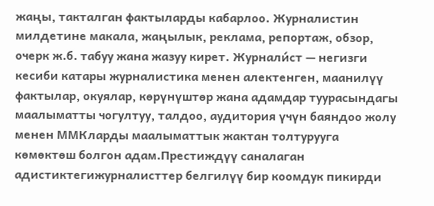жаңы, такталган фактыларды кабарлоо. Журналистин милдетине макала, жаңылык, реклама, репортаж, обзор, очерк ж.б. табуу жана жазуу кирет. Журнали́ст — негизги кесиби катары журналистика менен алектенген, маанилүү фактылар, окуялар, көрүнүштөр жана адамдар туурасындагы маалыматты чогултуу, талдоо, аудитория үчүн баяндоо жолу менен ММКларды маалыматтык жактан толтурууга көмөктөш болгон адам.Престиждүү саналаган адистиктегижурналисттер белгилүү бир коомдук пикирди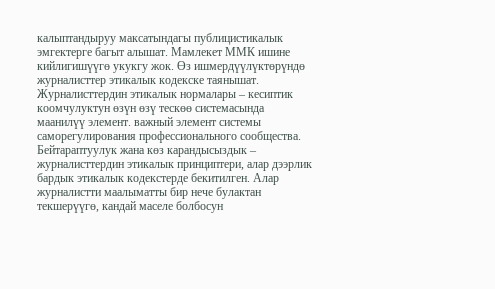калыптандыруу максатындагы публицистикалык эмгектерге багыт алышат. Мамлекет ММК ишине кийлигишүүгө укукгу жок. Өз ишмердүүлүктөрүндө журналисттер этикалык кодекске таянышат. Журналисттердин этикалык нормалары – кесиптик коомчулуктун өзүн өзү тескөө системасында маанилүү элемент. важный элемент системы саморегулирования профессионального сообщества. Бейтараптуулук жана көз карандысыздык – журналисттердин этикалык принциптери, алар дээрлик бардык этикалык кодекстерде бекитилген. Алар журналистти маалыматты бир нече булактан текшерүүгө, кандай маселе болбосун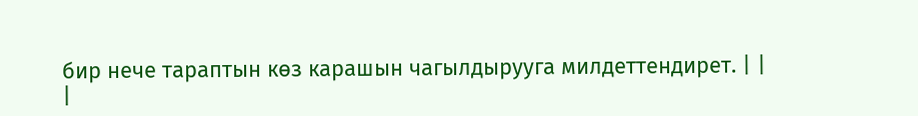бир нече тараптын көз карашын чагылдырууга милдеттендирет. | |
|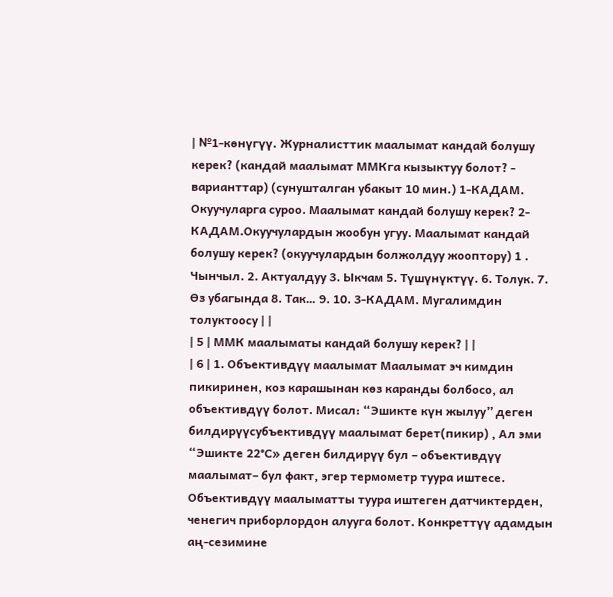| №1-көнүгүү. Журналисттик маалымат кандай болушу керек? (кандай маалымат ММКга кызыктуу болот? - варианттар) (сунушталган убакыт 10 мин.) 1-КАДАМ. Окуучуларга суроо. Маалымат кандай болушу керек? 2-КАДАМ.Окуучулардын жообун угуу. Маалымат кандай болушу керек? (окуучулардын болжолдуу жооптору) 1 . Чынчыл. 2. Актуалдуу 3. Ыкчам 5. Түшүнүктүү. 6. Толук. 7. Өз убагында 8. Так… 9. 10. 3-КАДАМ. Мугалимдин толуктоосу | |
| 5 | ММК маалыматы кандай болушу керек? | |
| 6 | 1. Объективдүү маалымат Маалымат эч кимдин пикиринен, коз карашынан көз каранды болбосо, ал объективдүү болот. Мисал: “Эшикте күн жылуу” деген билдирүүсубъективдүү маалымат берет(пикир) , Ал эми “Эшикте 22°С» деген билдирүү бул – объективдүү маалымат– бул факт, эгер термометр туура иштесе. Объективдүү маалыматты туура иштеген датчиктерден, ченегич приборлордон алууга болот. Конкреттүү адамдын аң-сезимине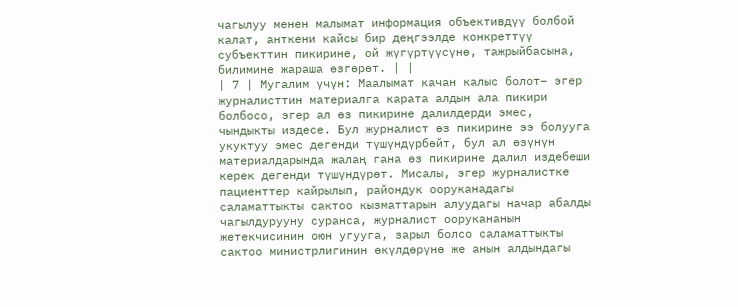чагылуу менен малымат информация объективдүү болбой калат, анткени кайсы бир деңгээлде конкреттүү субъекттин пикирине, ой жүгүртүүсүнө, тажрыйбасына, билимине жараша өзгөрөт. | |
| 7 | Мугалим үчүн: Маалымат качан калыс болот– эгер журналисттин материалга карата алдын ала пикири болбосо, эгер ал өз пикирине далилдерди эмес, чындыкты издесе. Бул журналист өз пикирине ээ болууга укуктуу эмес дегенди түшүндүрбөйт, бул ал өзүнүн материалдарында жалаң гана өз пикирине далил издебеши керек дегенди түшүндүрөт. Мисалы, эгер журналистке пациенттер кайрылып, райондук ооруканадагы саламаттыкты сактоо кызматтарын алуудагы начар абалды чагылдурууну суранса, журналист оорукананын жетекчисинин оюн угууга, зарыл болсо саламаттыкты сактоо министрлигинин өкүлдөрүнө же анын алдындагы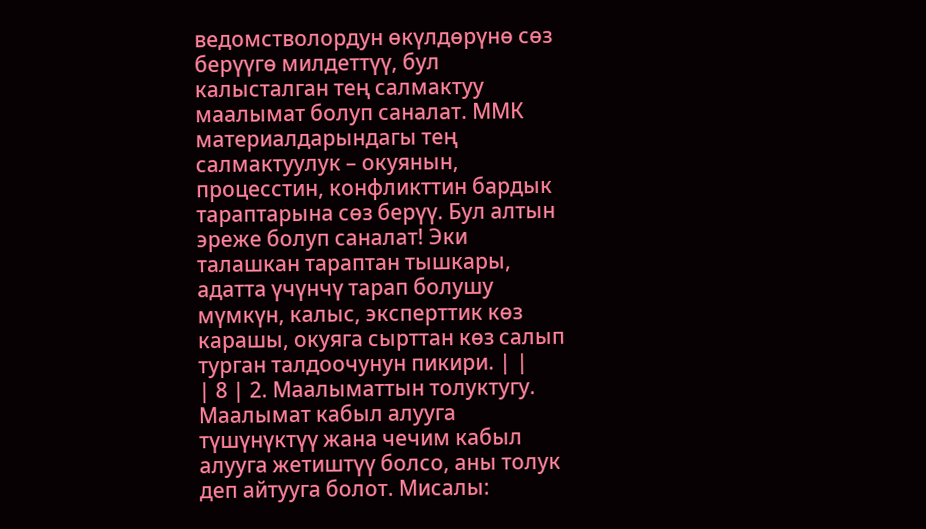ведомстволордун өкүлдөрүнө сөз берүүгө милдеттүү, бул калысталган тең салмактуу маалымат болуп саналат. ММК материалдарындагы тең салмактуулук – окуянын, процесстин, конфликттин бардык тараптарына сөз берүү. Бул алтын эреже болуп саналат! Эки талашкан тараптан тышкары, адатта үчүнчү тарап болушу мүмкүн, калыс, эксперттик көз карашы, окуяга сырттан көз салып турган талдоочунун пикири. | |
| 8 | 2. Маалыматтын толуктугу. Маалымат кабыл алууга түшүнүктүү жана чечим кабыл алууга жетиштүү болсо, аны толук деп айтууга болот. Мисалы: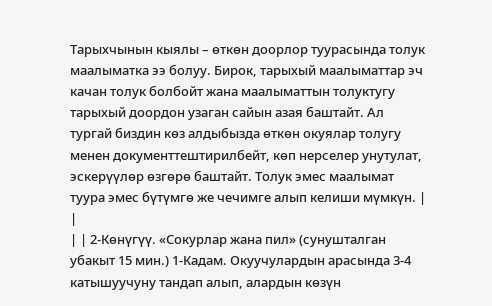Тарыхчынын кыялы – өткөн доорлор туурасында толук маалыматка ээ болуу. Бирок, тарыхый маалыматтар эч качан толук болбойт жана маалыматтын толуктугу тарыхый доордон узаган сайын азая баштайт. Ал тургай биздин көз алдыбызда өткөн окуялар толугу менен документтештирилбейт, көп нерселер унутулат, эскерүүлөр өзгөрө баштайт. Толук эмес маалымат туура эмес бүтүмгө же чечимге алып келиши мүмкүн. | |
| | 2-Көнүгүү. «Сокурлар жана пил» (сунушталган убакыт 15 мин.) 1-Кадам. Окуучулардын арасында 3-4 катышуучуну тандап алып, алардын көзүн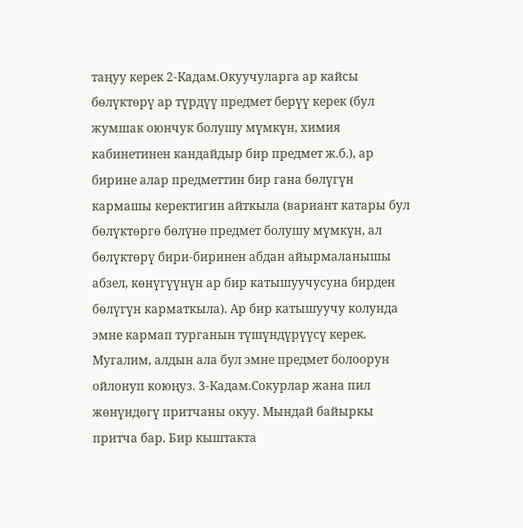таңуу керек 2-Кадам.Окуучуларга ар кайсы бөлүктөрү ар түрдүү предмет берүү керек (бул жумшак оюнчук болушу мүмкүн, химия кабинетинен кандайдыр бир предмет ж.б.), ар бирине алар предметтин бир гана бөлүгүн кармашы керектигин айткыла (вариант катары бул бөлүктөргө бөлүнө предмет болушу мүмкүн, ал бөлүктөрү бири-биринен абдан айырмаланышы абзел, көнүгүүнүн ар бир катышуучусуна бирден бөлүгүн карматкыла). Ар бир катышуучу колунда эмне кармап турганын түшүндүрүүсү керек. Мугалим, алдын ала бул эмне предмет болоорун ойлонуп коюңуз. 3-Кадам.Сокурлар жана пил жөнүндөгү притчаны окуу. Мындай байыркы притча бар. Бир кыштакта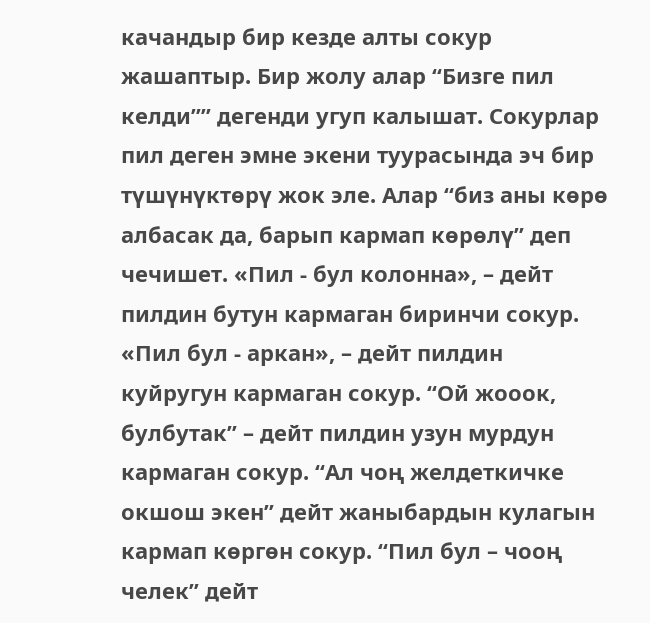качандыр бир кезде алты сокур жашаптыр. Бир жолу алар “Бизге пил келди”” дегенди угуп калышат. Сокурлар пил деген эмне экени туурасында эч бир түшүнүктөрү жок эле. Алар “биз аны көрө албасак да, барып кармап көрөлү” деп чечишет. «Пил - бул колонна», – дейт пилдин бутун кармаган биринчи сокур. «Пил бул - аркан», – дейт пилдин куйругун кармаган сокур. “Ой жооок, булбутак” – дейт пилдин узун мурдун кармаган сокур. “Ал чоң желдеткичке окшош экен” дейт жаныбардын кулагын кармап көргөн сокур. “Пил бул – чооң челек” дейт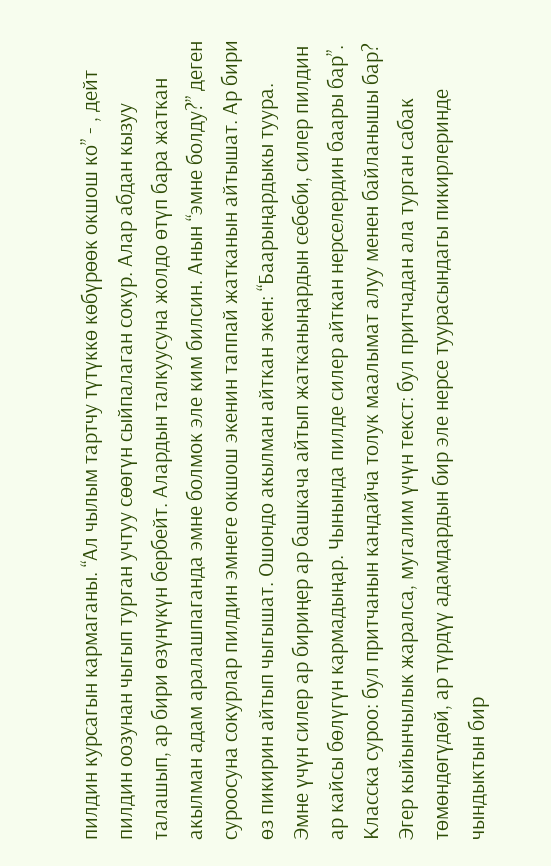пилдин курсагын кармаганы. “Ал чылым тартчу түтүккө көбүрөөк окшош ко” - , дейт пилдин оозунан чыгып турган учтуу сөөгүн сыйпалаган сокур. Алар абдан кызуу талашып, ар бири өзүнүкүн бербейт. Алардын талкуусуна жолдо өтүп бара жаткан акылман адам аралашпаганда эмне болмок эле ким билсин. Анын “эмне болду?” деген суроосуна сокурлар пилдин эмнеге окшош экенин таппай жатканын айтышат. Ар бири өз пикирин айтып чыгышат. Ошондо акылман айткан экен: “Баарыңардыкы туура. Эмне үчүн силер ар бириңер ар башкача айтып жатканыңардын себеби, силер пилдин ар кайсы бөлүгүн кармадыңар. Чынында пилде силер айткан нерселердин баары бар”. Класска суроо: бул притчанын кандайча толук маалымат алуу менен байланышы бар? Эгер кыйынчылык жаралса, мугалим үчүн текст: бул притчадан ала турган сабак төмөндөгүдөй, ар түрдүү адамдардын бир эле нерсе туурасындагы пикирлеринде чындыктын бир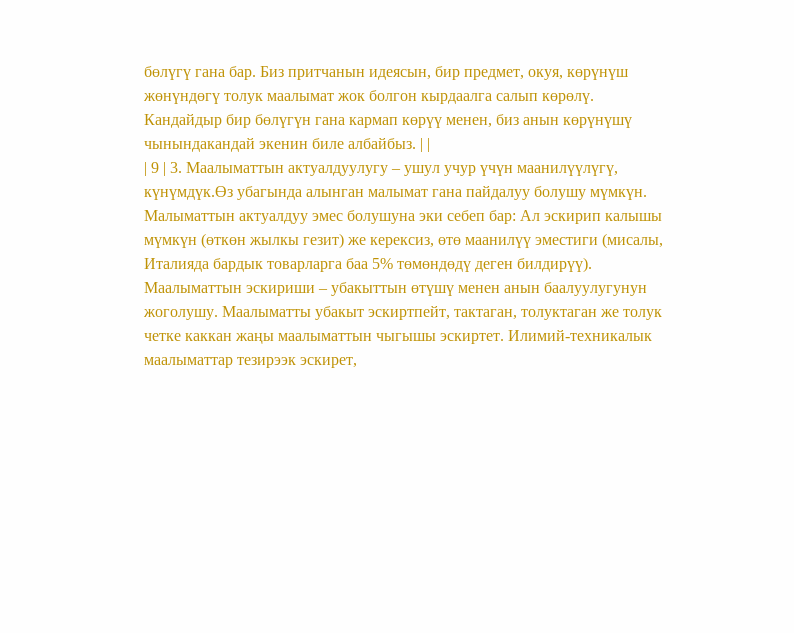бөлүгү гана бар. Биз притчанын идеясын, бир предмет, окуя, көрүнүш жөнүндөгү толук маалымат жок болгон кырдаалга салып көрөлү. Кандайдыр бир бөлүгүн гана кармап көрүү менен, биз анын көрүнүшү чынындакандай экенин биле албайбыз. | |
| 9 | 3. Маалыматтын актуалдуулугу – ушул учур үчүн маанилүүлүгү, күнүмдүк.Өз убагында алынган малымат гана пайдалуу болушу мүмкүн. Малыматтын актуалдуу эмес болушуна эки себеп бар: Ал эскирип калышы мүмкүн (өткөн жылкы гезит) же керексиз, өтө маанилүү эместиги (мисалы, Италияда бардык товарларга баа 5% төмөндөдү деген билдирүү). Маалыматтын эскириши – убакыттын өтүшү менен анын баалуулугунун жоголушу. Маалыматты убакыт эскиртпейт, тактаган, толуктаган же толук четке каккан жаңы маалыматтын чыгышы эскиртет. Илимий-техникалык маалыматтар тезирээк эскирет,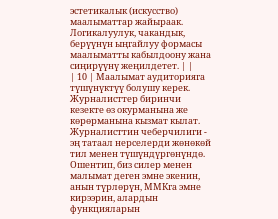эстетикалык (искусство) маалыматтар жайыраак. Логикалуулук, чакандык, берүүнүн ыңгайлуу формасы маалыматты кабылдоону жана сиңирүүнү жеңилдетет. | |
| 10 | Маалымат аудиторияга түшүнүктүү болушу керек. Журналисттер биринчи кезекте өз окурманына же көрөрманына кызмат кылат. Журналисттин чеберчилиги - эң татаал нерселерди жөнөкөй тил менен түшүндүргөнүндө. Ошентип, биз силер менен малымат деген эмне экенин, анын түрлөрүн, ММКга эмне кирээрин, алардын функцияларын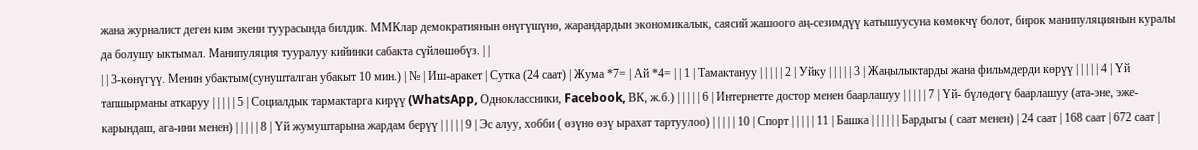жана журналист деген ким экени туурасында билдик. ММКлар демократиянын өнүгүшүнө, жарандардын экономикалык, саясий жашоого аң-сезимдүү катышуусуна көмөкчү болот, бирок манипуляциянын куралы да болушу ыктымал. Манипуляция тууралуу кийинки сабакта сүйлөшөбүз. | |
| | 3-көнүгүү. Менин убактым(сунушталган убакыт 10 мин.) | № | Иш-аракет | Сутка (24 саат) | Жума *7= | Ай *4= | | 1 | Тамактануу | | | | | 2 | Уйку | | | | | 3 | Жаңылыктарды жана фильмдерди көрүү | | | | | 4 | Үй тапшырманы аткаруу | | | | | 5 | Социалдык тармактарга кирүү (WhatsApp, Одноклассники, Facebook, ВК, ж.б.) | | | | | 6 | Интернетте достор менен баарлашуу | | | | | 7 | Үй- бүлөдөгү баарлашуу (ата-эне, эже-карындаш, ага-ини менен) | | | | | 8 | Үй жумуштарына жардам берүү | | | | | 9 | Эс алуу, хобби ( өзүнө өзү ырахат тартуулоо) | | | | | 10 | Спорт | | | | | 11 | Башка | | | | | | Бардыгы ( саат менен) | 24 саат | 168 саат | 672 саат |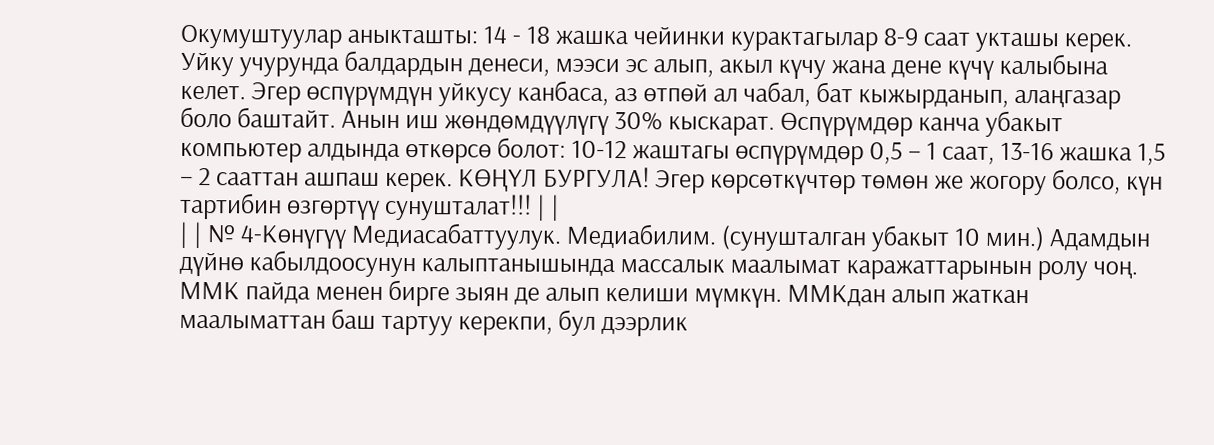Окумуштуулар аныкташты: 14 - 18 жашка чейинки курактагылар 8-9 саат укташы керек. Уйку учурунда балдардын денеси, мээси эс алып, акыл күчу жана дене күчү калыбына келет. Эгер өспүрүмдүн уйкусу канбаса, аз өтпөй ал чабал, бат кыжырданып, алаңгазар боло баштайт. Анын иш жөндөмдүүлүгү 30% кыскарат. Өспүрүмдөр канча убакыт компьютер алдында өткөрсө болот: 10-12 жаштагы өспүрүмдөр 0,5 – 1 саат, 13-16 жашка 1,5 – 2 сааттан ашпаш керек. КӨҢҮЛ БУРГУЛА! Эгер көрсөткүчтөр төмөн же жогору болсо, күн тартибин өзгөртүү сунушталат!!! | |
| | № 4-Көнүгүү Медиасабаттуулук. Медиабилим. (сунушталган убакыт 10 мин.) Адамдын дүйнө кабылдоосунун калыптанышында массалык маалымат каражаттарынын ролу чоң. ММК пайда менен бирге зыян де алып келиши мүмкүн. ММКдан алып жаткан маалыматтан баш тартуу керекпи, бул дээрлик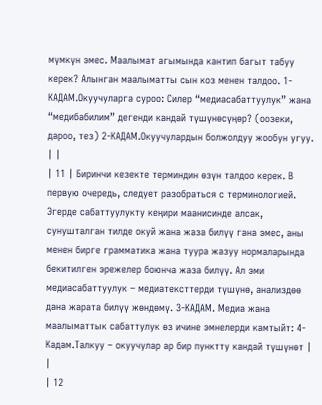мүмкүн эмес. Маалымат агымында кантип багыт табуу керек? Алынган маалыматты сын коз менен талдоо. 1-КАДАМ.Окуучуларга суроо: Силер “медиасабаттуулук” жана “медибабилим” дегенди кандай түшүнөсүңөр? (оозеки, дароо, тез) 2-КАДАМ.Окуучулардын болжолдуу жообун угуу. | |
| 11 | Биринчи кезекте терминдин өзүн талдоо керек. В первую очередь, следует разобраться с терминологией. Эгерде сабаттуулукту кеңири маанисинде алсак, сунушталган тилде окуй жана жаза билүү гана эмес, аны менен бирге грамматика жана туура жазуу нормаларында бекитилген эрежелер боюнча жаза билүү. Ал эми медиасабаттуулук – медиатексттерди түшүнө, анализдөө дана жарата билүү жөндөмү. 3-КАДАМ. Медиа жана маалыматтык сабаттулук өз ичине эмнелерди камтыйт: 4-Кадам.Талкуу – окуучулар ар бир пунктту кандай түшүнөт | |
| 12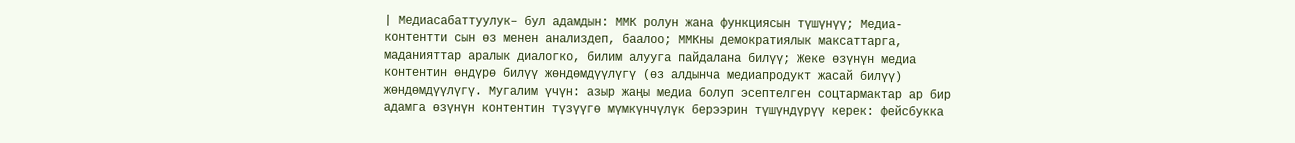| Медиасабаттуулук– бул адамдын: ММК ролун жана функциясын түшүнүү; Медиа-контентти сын өз менен анализдеп, баалоо; ММКны демократиялык максаттарга, маданияттар аралык диалогко, билим алууга пайдалана билүү; Жеке өзүнүн медиа контентин өндүрө билүү жөндөмдүүлүгү (өз алдынча медиапродукт жасай билүү) жөндөмдүүлүгү. Мугалим үчүн: азыр жаңы медиа болуп эсептелген соцтармактар ар бир адамга өзүнүн контентин түзүүгө мүмкүнчүлүк берээрин түшүндүрүү керек: фейсбукка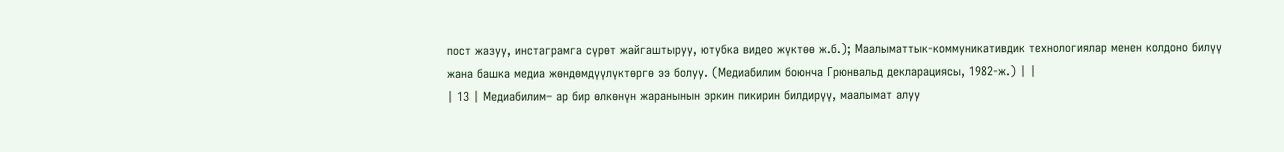пост жазуу, инстаграмга сүрөт жайгаштыруу, ютубка видео жүктөө ж.б.); Маалыматтык-коммуникативдик технологиялар менен колдоно билүү жана башка медиа жөндөмдүүлүктөргө ээ болуу. (Медиабилим боюнча Грюнвальд декларациясы, 1982-ж.) | |
| 13 | Медиабилим– ар бир өлкөнүн жаранынын эркин пикирин билдирүү, маалымат алуу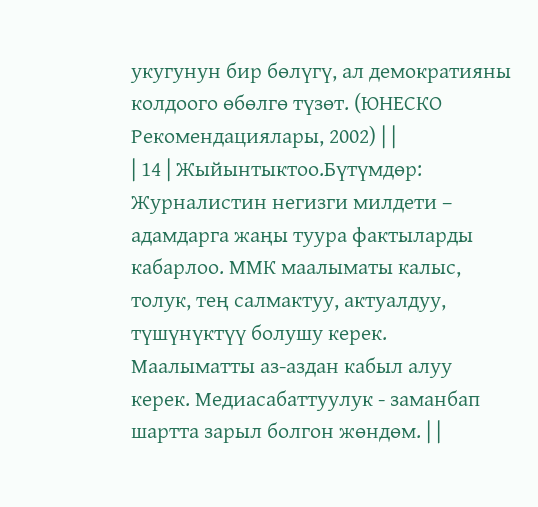укугунун бир бөлүгү, ал демократияны колдоого өбөлгө түзөт. (ЮНЕСКО Рекомендациялары, 2002) | |
| 14 | Жыйынтыктоо.Бүтүмдөр: Журналистин негизги милдети – адамдарга жаңы туура фактыларды кабарлоо. ММК маалыматы калыс, толук, тең салмактуу, актуалдуу, түшүнүктүү болушу керек. Маалыматты аз-аздан кабыл алуу керек. Медиасабаттуулук - заманбап шартта зарыл болгон жөндөм. | |